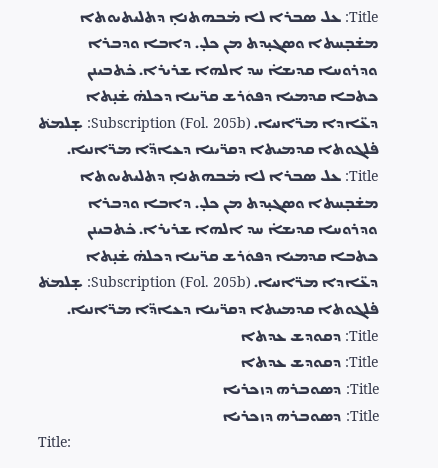Title: ܥܠ ܣܒܪܐ ܠܐ ܡ̇ܒܗܬܢܐ̣ ܕܬܠܝܬܝܘܬܐ ܡܫ̇ܒ̣ܚܬܐ ܘܣܓܝ̣ܕܬ ܡܢ ܟܠ̣. ܕܐܒܐ ܘܕܒܪܐ ܘܕܪܘܚܐ ܩܕܝܫܐ̇ ܚܕ ܐܠܗܐ ܫܪܝܪܐ. ܟ̇ܬܒܝܢܢ ܟܬܒܐ ܩܕܡܝܐ ܕܦܘܿܪܫ ܩܪ̈ܝܢܐ ܕܟܠܗ̇ ܫ̇ܢ̣ܬܐ ܕܥ̈ܐܕܐ ܡܪ̈ܐܢܝܐ. Subscription (Fol. 205b): ܫ̣ܠܡܬ݁ ܦ̇ܠܓܘܬܐ ܩܕܡܝܬܐ ܕܩܪ̈ܝܢܐ ܕܥܐܕ̈ܐ ܡܪ̈ܐܢܝܐ.
Title: ܥܠ ܣܒܪܐ ܠܐ ܡ̇ܒܗܬܢܐ̣ ܕܬܠܝܬܝܘܬܐ ܡܫ̇ܒ̣ܚܬܐ ܘܣܓܝ̣ܕܬ ܡܢ ܟܠ̣. ܕܐܒܐ ܘܕܒܪܐ ܘܕܪܘܚܐ ܩܕܝܫܐ̇ ܚܕ ܐܠܗܐ ܫܪܝܪܐ. ܟ̇ܬܒܝܢܢ ܟܬܒܐ ܩܕܡܝܐ ܕܦܘܿܪܫ ܩܪ̈ܝܢܐ ܕܟܠܗ̇ ܫ̇ܢ̣ܬܐ ܕܥ̈ܐܕܐ ܡܪ̈ܐܢܝܐ. Subscription (Fol. 205b): ܫ̣ܠܡܬ݁ ܦ̇ܠܓܘܬܐ ܩܕܡܝܬܐ ܕܩܪ̈ܝܢܐ ܕܥܐܕ̈ܐ ܡܪ̈ܐܢܝܐ.
Title: ܕܩܘܕܫ ܥܕܬܐ
Title: ܕܩܘܕܫ ܥܕܬܐ
Title: ܕܣܘܒܪܗ ܕܙܟܪܝܐ
Title: ܕܣܘܒܪܗ ܕܙܟܪܝܐ
Title: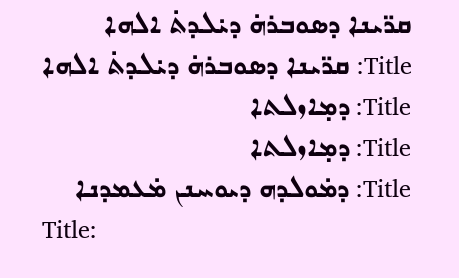ܩܪ̈ܝܢܐ ܕܣܘܒܪܗ̇ ܕܝ̇ܠܕܬ݁ ܐܠܗܐ
Title: ܩܪ̈ܝܢܐ ܕܣܘܒܪܗ̇ ܕܝ̇ܠܕܬ݁ ܐܠܗܐ
Title: ܕܡ̣ܐܙܠܬܐ
Title: ܕܡ̣ܐܙܠܬܐ
Title: ܕܡ̇ܘܠܕܗ ܕܝܘܚܢܢ ܡ̇ܥܡܕܢܐ
Title: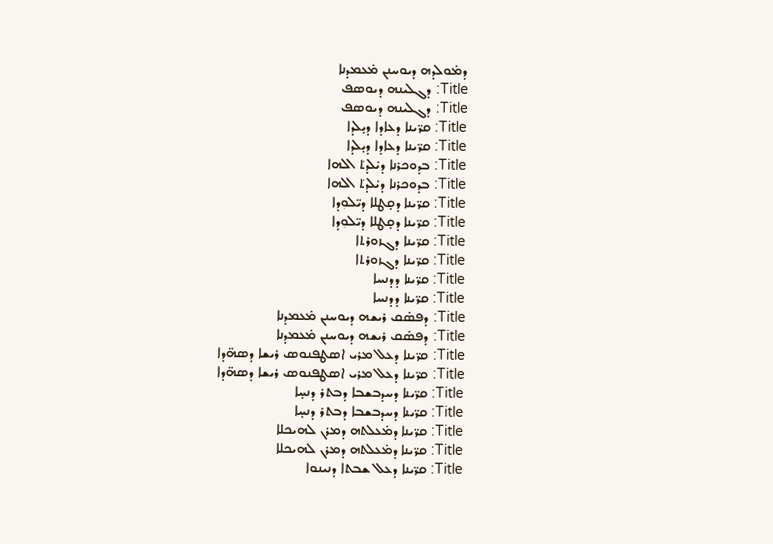ܕܡ̇ܘܠܕܗ ܕܝܘܚܢܢ ܡ̇ܥܡܕܢܐ
Title: ܕܓܠܝܢܗ ܕܝܘܣܦ
Title: ܕܓܠܝܢܗ ܕܝܘܣܦ
Title: ܩܪ̈ܝܢܐ ܕܥܐܕܐ ܕܝ̣ܠܕܐ
Title: ܩܪ̈ܝܢܐ ܕܥܐܕܐ ܕܝ̣ܠܕܐ
Title: ܒܕܘܟܪܢܐ ܕܝ̇ܠܕܬ݁ ܐܠܗܐ
Title: ܒܕܘܟܪܢܐ ܕܝ̇ܠܕܬ݁ ܐܠܗܐ
Title: ܩܪ̈ܝܢܐ ܕܩ̣ܛܠܐ ܕܝ̈ܠܘܼܕܐ
Title: ܩܪ̈ܝܢܐ ܕܩ̣ܛܠܐ ܕܝ̈ܠܘܼܕܐ
Title: ܩܪ̈ܝܢܐ ܕܓܙܘܪܬܐ
Title: ܩܪ̈ܝܢܐ ܕܓܙܘܪܬܐ
Title: ܩܪ̈ܝܢܐ ܕܕܢܚܐ
Title: ܩܪ̈ܝܢܐ ܕܕܢܚܐ
Title: ܕܦܣ̇ܩ ܪܝܫܗ ܕܝܘܚܢܢ ܡ̇ܥܡܕܢܐ
Title: ܕܦܣ̇ܩ ܪܝܫܗ ܕܝܘܚܢܢ ܡ̇ܥܡܕܢܐ
Title: ܩܪ̈ܝܢܐ ܕܥܠ ܡܪܝ ܐܣܛܦܢܘܣ ܪܝܫܐ ܕܣܗ̈ܕܐ
Title: ܩܪ̈ܝܢܐ ܕܥܠ ܡܪܝ ܐܣܛܦܢܘܣ ܪܝܫܐ ܕܣܗ̈ܕܐ
Title: ܩܪ̈ܝܢܐ ܕܚܕܒܫܒܐ ܕܒܬܪ ܕܢܚ̣ܐ
Title: ܩܪ̈ܝܢܐ ܕܚܕܒܫܒܐ ܕܒܬܪ ܕܢܚ̣ܐ
Title: ܩܪ̈ܝܢܐ ܕܡ̇ܥܠܬܗ ܕܡܪܢ ܠܗܝܟܠܐ
Title: ܩܪ̈ܝܢܐ ܕܡ̇ܥܠܬܗ ܕܡܪܢ ܠܗܝܟܠܐ
Title: ܩܪ̈ܝܢܐ ܕܥܠ ܫܒܬܐ ܕܢܝܢܘܐ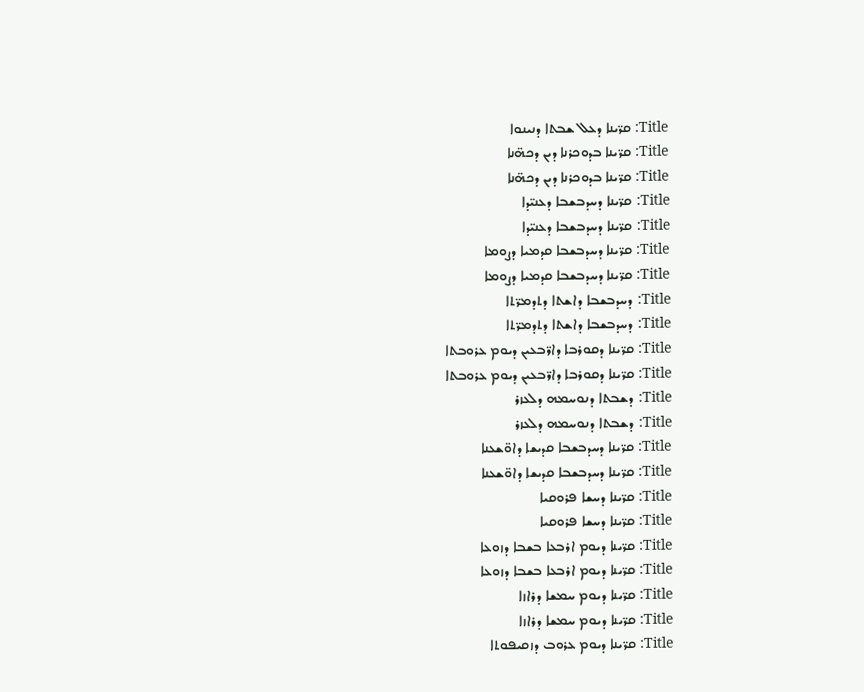Title: ܩܪ̈ܝܢܐ ܕܥܠ ܫܒܬܐ ܕܢܝܢܘܐ
Title: ܩܪ̈ܝܢܐ ܒܕܘܟܪܢܐ ܕܝܢ ܕܟܗ̈ܢܐ
Title: ܩܪ̈ܝܢܐ ܒܕܘܟܪܢܐ ܕܝܢ ܕܟܗ̈ܢܐ
Title: ܩܪ̈ܝܢܐ ܕܚܕܒܫܒܐ ܕܥܢܝ̈ܕܐ
Title: ܩܪ̈ܝܢܐ ܕܚܕܒܫܒܐ ܕܥܢܝ̈ܕܐ
Title: ܩܪ̈ܝܢܐ ܕܚܕܒܫܒܐ ܩܕܡܝܐ ܕܨܘܡܐ
Title: ܩܪ̈ܝܢܐ ܕܚܕܒܫܒܐ ܩܕܡܝܐ ܕܨܘܡܐ
Title: ܕܚܕܒܫܒܐ ܕܐܫܬܐ ܕܬܕܡܪ̈ܬܐ
Title: ܕܚܕܒܫܒܐ ܕܐܫܬܐ ܕܬܕܡܪ̈ܬܐ
Title: ܩܪ̈ܝܢܐ ܕܩܘܪܒܐ ܕܐܪ̈ܒܥܝܢ ܕܝܘܡ ܥܪܘܒܬܐ
Title: ܩܪ̈ܝܢܐ ܕܩܘܪܒܐ ܕܐܪ̈ܒܥܝܢ ܕܝܘܡ ܥܪܘܒܬܐ
Title: ܕܫܒܬܐ ܕܢܘܚܡܗ ܕܠܥܙܪ
Title: ܕܫܒܬܐ ܕܢܘܚܡܗ ܕܠܥܙܪ
Title: ܩܪ̈ܝܢܐ ܕܚܕܒܫܒܐ ܩܕܝܫܐ ܕܐܘ̈ܫܥܢܐ
Title: ܩܪ̈ܝܢܐ ܕܚܕܒܫܒܐ ܩܕܝܫܐ ܕܐܘ̈ܫܥܢܐ
Title: ܩܪ̈ܝܢܐ ܕܚܫܐ ܦܪܘܩܝܐ
Title: ܩܪ̈ܝܢܐ ܕܚܫܐ ܦܪܘܩܝܐ
Title: ܩܪ̈ܝܢܐ ܕܝܘܡ ܐܪܒܥܐ ܒܫܒܐ ܕܙܘܥܐ
Title: ܩܪ̈ܝܢܐ ܕܝܘܡ ܐܪܒܥܐ ܒܫܒܐ ܕܙܘܥܐ
Title: ܩܪ̈ܝܢܐ ܕܝܘܡ ܚܡܫܐ ܕܪܐܙܐ
Title: ܩܪ̈ܝܢܐ ܕܝܘܡ ܚܡܫܐ ܕܪܐܙܐ
Title: ܩܪ̈ܝܢܐ ܕܝܘܡ ܥܪܘܒ ܕܙܩܝܦܘܬܐ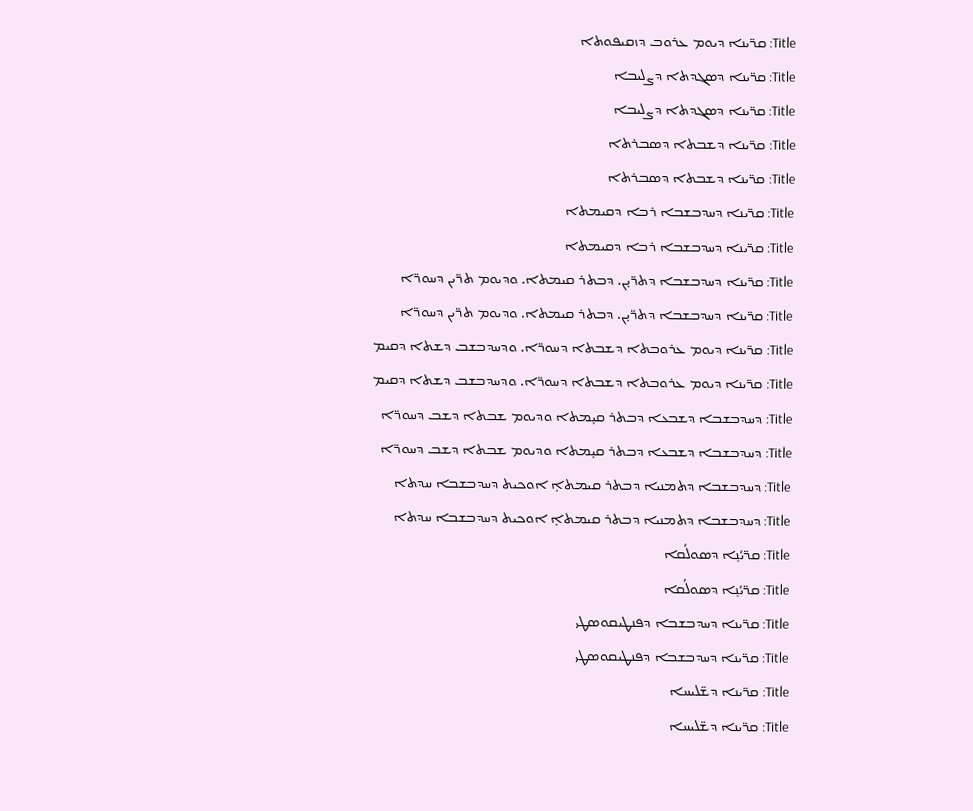Title: ܩܪ̈ܝܢܐ ܕܝܘܡ ܥܪܘܒ ܕܙܩܝܦܘܬܐ
Title: ܩܪ̈ܝܢܐ ܕܣܓܕܬܐ ܕܨܠܝܒܐ
Title: ܩܪ̈ܝܢܐ ܕܣܓܕܬܐ ܕܨܠܝܒܐ
Title: ܩܪ̈ܝܢܐ ܕܫܒܬܐ ܕܣܒܪܬܐ
Title: ܩܪ̈ܝܢܐ ܕܫܒܬܐ ܕܣܒܪܬܐ
Title: ܩܪ̈ܝܢܐ ܕܚܕܒܫܒܐ ܪܒܐ ܕܩܝܡܬܐ
Title: ܩܪ̈ܝܢܐ ܕܚܕܒܫܒܐ ܪܒܐ ܕܩܝܡܬܐ
Title: ܩܪ̈ܝܢܐ ܕܚܕܒܫܒܐ ܕܬܪ̈ܝ̣ܢ. ܕܒܬܪ ܩܝܡܬܐ. ܘܕܝܘܡ ܬܪ̈ܝܢ ܕܚܘܪ̈ܐ
Title: ܩܪ̈ܝܢܐ ܕܚܕܒܫܒܐ ܕܬܪ̈ܝ̣ܢ. ܕܒܬܪ ܩܝܡܬܐ. ܘܕܝܘܡ ܬܪ̈ܝܢ ܕܚܘܪ̈ܐ
Title: ܩܪ̈ܝܢܐ ܕܝܘܡ ܥܪܘܒܬܐ ܕܫܒܬܐ ܕܚܘܪ̈ܐ. ܘܕܚܕܒܫܒ ܕܫܬܐ ܕܩܝܡ
Title: ܩܪ̈ܝܢܐ ܕܝܘܡ ܥܪܘܒܬܐ ܕܫܒܬܐ ܕܚܘܪ̈ܐ. ܘܕܚܕܒܫܒ ܕܫܬܐ ܕܩܝܡ
Title: ܕܚܕܒܫܒܐ ܕܫܒܥܐ ܕܒܬܪ ܩܝ̣ܡܬܐ ܘܕܝܘܡ ܫܒܬܐ ܕܫܒ ܕܚܘܪ̈ܐ
Title: ܕܚܕܒܫܒܐ ܕܫܒܥܐ ܕܒܬܪ ܩܝ̣ܡܬܐ ܘܕܝܘܡ ܫܒܬܐ ܕܫܒ ܕܚܘܪ̈ܐ
Title: ܕܚܕܒܫܒܐ ܕܬܡܢܝܐ ܕܒܬܪ ܩܝܡܬܐ̣ ܐܘܟܝܬ ܕܚܕܒܫܒܐ ܚܕܬܐ
Title: ܕܚܕܒܫܒܐ ܕܬܡܢܝܐ ܕܒܬܪ ܩܝܡܬܐ̣ ܐܘܟܝܬ ܕܚܕܒܫܒܐ ܚܕܬܐ
Title: ܩܪ̈ܝܳܢܸܐ ܕܣܘܠܳܩܐ
Title: ܩܪ̈ܝܳܢܸܐ ܕܣܘܠܳܩܐ
Title: ܩܪ̈ܝܢܐ ܕܚܕܒܫܒܐ ܕܦܢܛܝܩܘܣܛܝ
Title: ܩܪ̈ܝܢܐ ܕܚܕܒܫܒܐ ܕܦܢܛܝܩܘܣܛܝ
Title: ܩܪ̈ܝܢܐ ܕܫ̈ܠܝܚܐ
Title: ܩܪ̈ܝܢܐ ܕܫ̈ܠܝܚܐ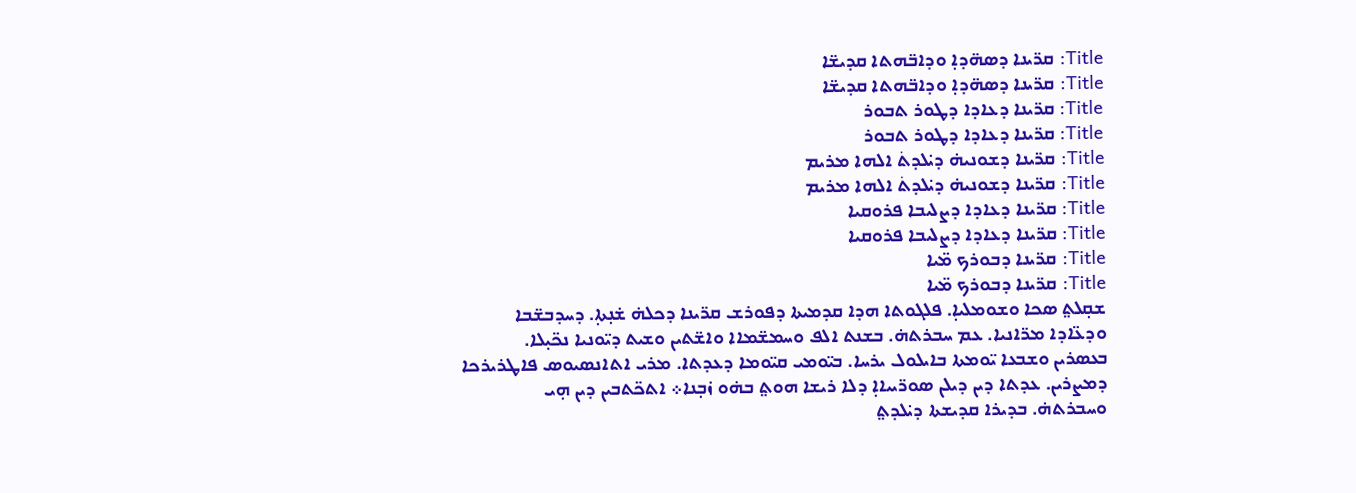Title: ܩܪ̈ܝܢܐ ܕܣܗ̈ܕܐ̣ ܘܕܐܒ̈ܗܬܐ ܩܕܝܫ̈ܐ
Title: ܩܪ̈ܝܢܐ ܕܣܗ̈ܕܐ̣ ܘܕܐܒ̈ܗܬܐ ܩܕܝܫ̈ܐ
Title: ܩܪ̈ܝܢܐ ܕܥܐܕܐ ܕܛܘܪ ܬܒܘܪ
Title: ܩܪ̈ܝܢܐ ܕܥܐܕܐ ܕܛܘܪ ܬܒܘܪ
Title: ܩܪ̈ܝܢܐ ܕܫܘܢܝܗ̇ ܕܝ̇ܠܕܬ݁ ܐܠܗܐ ܡܪܝܡ
Title: ܩܪ̈ܝܢܐ ܕܫܘܢܝܗ̇ ܕܝ̇ܠܕܬ݁ ܐܠܗܐ ܡܪܝܡ
Title: ܩܪ̈ܝܢܐ ܕܥܐܕܐ ܕܨܠܝܒܐ ܦܪܘܩܝܐ
Title: ܩܪ̈ܝܢܐ ܕܥܐܕܐ ܕܨܠܝܒܐ ܦܪܘܩܝܐ
Title: ܩܪ̈ܝܢܐ ܕܒܘܪܟ ܡ̈ܝܐ
Title: ܩܪ̈ܝܢܐ ܕܒܘܪܟ ܡ̈ܝܐ
ܫܩ̣ܠܬ݀ ܣܟܐ ܘܫܘܡܠܝܐ̣. ܦܠܓܘܬܐ ܗܕܐ ܩܕܡܝܬܐ ܕܦܘܪܫ ܩܪ̈ܝܢܐ ܕܟܠܗ̇ ܫ̇ܢ̣ܬܐ̣. ܕܚܕܒܫ̈ܒܐ
ܘܕܥ̈ܐܕܐ ܡܪ̈ܐܢܝܐ. ܥܡ ܚܒܪܬܗ̇. ܒܫܢܬ ܐܠܦ ܘܚܡܫ̈ܡܐܐ ܘܐܫ̈ܬܝܢ ܘܫܝܬ ܕܝ̈ܘܢܝܐ ܢܟ̈ܝ̣ܠܐ.
ܒܥܣܪܝܢ ܘܫܒܥܐ ܝ̈ܘܡܬܐ ܒܐܝܠܘܠ ܝܪܚܐ. ܒܝ̈ܘܡܝ ܩܝ̈ܘܡܐ ܕܥܕܬܐ. ܡܪܝ ܐܬܐܢܣܝܘܣ ܦܐܛܪܝܪܟܐ
ܕܡܨܪܝܢ. ܥܕܬܐ ܕܝܢ ܕܝܠܢ ܣܘܪ̈ܝܝܐܐ̣ ܕܠܐ ܪܝܫܐ ܗܘܬ݀ ܒܗ̇ܘ ܙ̇ܒ̣ܢܐ܀ ܐܬܟ̈ܬܒܝܢ ܕܝܢ ܗ̣ܝ
ܘܚܒܪܬܗ̇. ܒܕܝܪܐ ܩܕܝܫܬܐ ܕܝ̇ܠܕܬ݀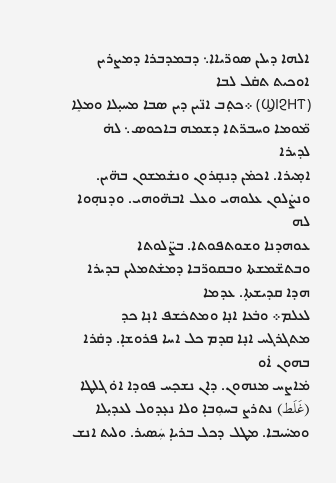ܐܠܗܐ ܕܝܠܢ ܣܘܪ̈ܝܐܐ܆ ܕܒܡܕܒܪܐ ܕܡܨܪܝܢ ܐܘܟܝܬ ܬܩ̇ܠ ܠܒܐ
(ϢⲒϨⲎⲦ) ܀ܟܬ̣ܒ ܐܢ̈ܝܢ ܕܝܢ ܣܒܐ ܡܚܝ̣ܠܐ ܘܡܠܸܐ ܡ̈ܘܡܐ ܘܚܒܪ̈ܬܐ ܕܫܡܗ ܒܐܟܘܣ܆ ܠܗ̇ ܠܕܝܪܐ
ܐܡ̣ܝܪܐ. ܐܟܡ̇ܢ ܕܢܩ̣ܪܘܢ ܘܢܫ̇ܡܫܘܢ ܒܗ̈ܝܢ. ܘܢܨ̇ܠܘܢ ܥܠܘܗܝ ܘܥܠ ܐܒܗ̈ܘܗܝ. ܘܕܢܗ̣ܘܐ ܠܗ
ܥܘܗܕܢܐ ܘܫܘܬܦܘܬܐ. ܒܨ̈ܠܘܬܐ ܘܒܬܫ̈ܡܫܬܐ ܘܒܩܘܪ̈ܒܐ ܕܡܫ̇ܬܡܠܝܢ ܒܕܝܪܐ ܗܕܐ ܩܕܝܫܬܐ̣. ܥܕܡܐ
ܠܥܠܡ܀ ܘܒ̇ܥܐ ܐܢ̣ܐ ܘܡܬܟ݁ܫܦ ܐܢ̣ܐ ܟܕ ܡܬܓܪܓܚ ܐܢ̣ܐ ܩܕܡ ܟܠ ܐܚܐ ܦܪܘܫܐ̣. ܕܩ̇ܪܐ ܒܗܘܢ ܐ̇ܘ
ܡ̇ܐܨܚ ܡܢܗܘܢ. ܕܐܢ ܢܫܟ̣ܚ ܦܘܕܐ ܐܘ̇ ܓܠܛܐ (غَلَط) ܢܬܪܨ ܒܚܘܼܒܐ̣ ܘܠܐ ܢܥ̣ܕܘܠ ܠܥܕܝ̣ܠܐ
ܘܡܚ̇ܝܒܐ. ܡܛܠ ܕܟܠ ܒܪܝܐ̣ ܚܲܣܝܪ. ܘܠܝܬ ܐܢܫ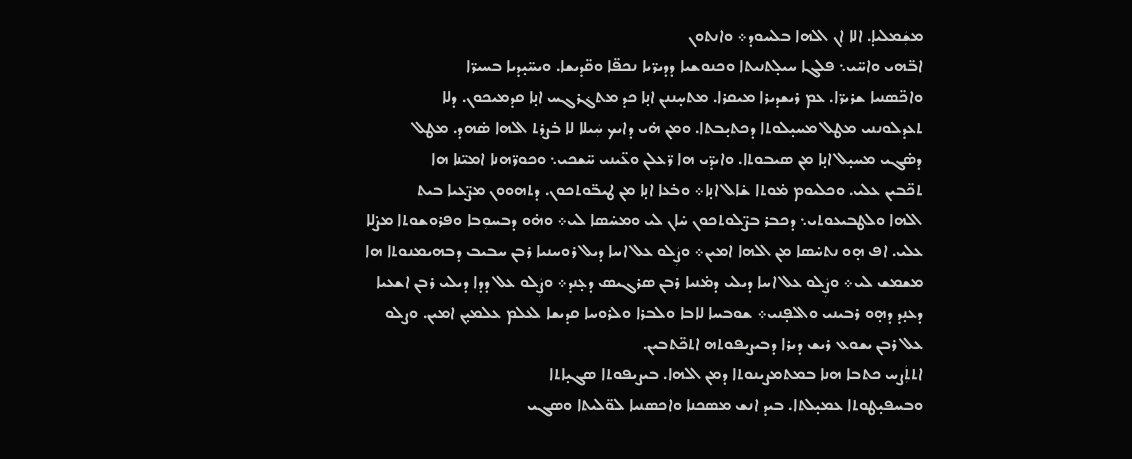ܡܫܲܡܠܝܐ̣. ܐܠܐ ܐܢ ܐܠܗܐ ܒܠܚܘܕ܀ ܘܐܢܬܘܢ
ܐܒ̈ܗܝ ܘܐܚ̈ܝ܆ ܦܠܓܐ ܚܝܠ̣ܬܢܝܬܐ ܘܟܢܘܫܝܐ ܕܕܝܪ̈ܝܐ ܢܟܦ̈ܐ ܘܩ̈ܕܝܫܐ. ܘܝܚ̈ܝ̣ܕܝܐ ܒܚܝܪ̈ܐ
ܘܐܟ̈ܣܢܝܐ ܫܪܝܪ̈ܐ. ܥܡ ܪܝܫܕܝܪܐ ܡܝܩܪܐ. ܡܬܚ̣ܢܢܢ ܐܢ̣ܐ ܟܕ ܡܬܓ݁ܪܓܚ ܐܢ̣ܐ ܩܕܡܝܟܘܢ. ܕܠܐ
ܬܥܕܠܘܢܢܝ ܡܛܠ ܡܚܝ̣ܠܘܬܐ ܕܟܬܝ̣ܒܬܐ. ܘܡܢ ܗ̇ܝ ܕܐܝܟ ܚܲܝܠܐ ܠܐ ܒ̇ܨܪܬ ܐܠܗܐ ܣ̇ܗܕ. ܡܛܠ
ܕܣ̇ܓܝ ܡܚܝ̣ܠ ܐܢ̣ܐ ܡܢ ܣܝܒܘܬܐ. ܘܐܝܕ̈ܝ ܗܐ ܪ̈ܥܠܢ ܘܥ̈ܝܢܝ ܚ̈ܫܟܝ܆ ܘܟܘܪ̈ܗܢܐ ܐܡܝ̈ܢܐ ܗܐ
ܬܟ̈ܒܝܢ ܥܠܝ. ܘܟܠܝܘܡ ܡ̇ܘܬܐ ܫ̇ܐܠ ܐܢ̣ܐ܀ ܘܒ̇ܥܐ ܐܢ̣ܐ ܡܢ ܛܝܒ̈ܘܬܟܘܢ. ܕܬܗܘܘܢ ܡܨ̈ܥܝܐ ܒܝܬ
ܐܠܗܐ ܘܠܛܒܝܥܘܬܝ܆ ܕܟܒܪ ܒܨ̈ܠܘܬܟܘܢ ܚ̇ܐܢ ܠܝ ܘܡܚ̇ܣܐ ܠܝ܀ ܘܗ̇ܘ ܕܒܚܘܼܒܐ ܘܦܪܘܫܘܬܐ ܡܨ̇ܠܐ
ܥܠܝ. ܐܦ ܗ̣ܘ ܢܬܚ̇ܣܐ ܡܢ ܐܠܗܐ ܐܡܝܢ܀ ܘܨܲܠܘ ܥܠ ܐܚܐ ܕܝܠ ܪܘܚܢܝܐ ܪܒܢ ܚܒܝܒ ܕܒܗܝܡܢܘܬܐ ܗܐ
ܡܫܡܫ ܠܝ܀ ܘܨܲܠܘ ܥܠ ܐܚܐ ܕܝܠܝ ܕܡ̇ܢܝܐ ܪܒܢ ܣܪܓܝܣ ܕܥ̣ܢܕ܀ ܘܨܲܠܘ ܥܠ ܕܕܐ ܕܝܠܝ ܪܒܢ ܐܫܥܝܐ
ܕܥܢ̣ܕ ܕܗ̣ܘ ܪܒܝܢܝ ܘܐܠܦ̣ܢܝ܀ ܫܘܒܚܐ ܠܐܒܐ ܘܠܒܪܐ ܘܠܪܘܚܐ ܩܕܝܫܐ ܠܥܠܡ ܥܠܡܝ̣ܢ ܐܡܝܢ. ܘܨܠܘ
ܥܠ ܪܒܢ ܝܫܘܥ ܪܝܫ ܕܝܪܐ ܕܒܝܨܝܦܘܬܗ ܐܬܟ̈ܬܒܝܢ.
ܐܬܬܲܨܚ ܟܬܒܐ ܗܢܐ ܒܡܬܡܨܝܢܘܬܐ ܕܡܢ ܐܠܗܐ. ܒܝܨܝܦܘܬܐ ܣܓܝ̣ܐܬܐ
ܘܒܚܦܝ̣ܛܘܬܐ ܥܡܝ̣ܠܬܐ. ܒܝܕ ܐܢܫ ܡܣܟܢܐ ܘܐܟܣܢܝܐ ܠܘ̈ܠܝܬܐ ܘܣܓܝ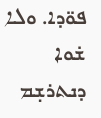ܦܘ̈ܕܐ. ܘܠܐ ܫ̇ܘܐ ܕܢܬܪܫ̣ܡ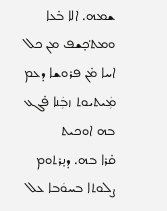ܫܡܗ. ܐܠܐ ܒ̇ܥܐ ܘܡܬ݀ܟ̣ܫܦ ܡܢ ܟܠ ܐܚܐ ܡ̇ܢ ܦܪܘܫܐ ܕܥܡ ܡܲܝܬܝܘܬ ܙܒܲܢܐ ܦ̇ܓܥ ܒܗ ܐܘܟܝܬ
ܩ̇ܪܐ ܒܗ. ܕܢ̣ܪܬܘܡ ܨܠܘܬܐ ܒܚܘܿܒܐ ܥܠ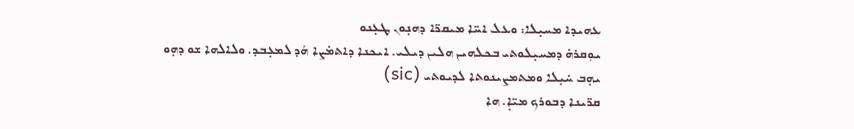ܥܗܝܕܐ ܡܚܝ̣ܠܐ: ܘܥܠ ܐܚ̈ܐ ܡܝܩܪ̈ܐ ܕܗܢ̣ܘܢ ܛܥ̣ܢܘ
ܝܘܼܩܪܗ̇ ܕܡܚܝ̣ܠܘܬܝ ܒܟܠܗܝܢ ܗܠܝܢ ܕܝܠܝ. ܐܝܟܢܐ ܕܐܬܡ̇ܨܐ ܗܳܕ ܠܡܥ̣ܒܕ. ܘܠܐܠܗܐ ܫܘ ܕܗ̣ܘ
ܝܗ̣ܒ ܚ̇ܝ̣ܠܐ ܘܡܬܡܨܝܢܘܬܐ ܠܕܝܘܬܝ (sic)
ܩܪ̈ܝܢܐ ܕܒܘܪܟ ܡܝ̈ܐ̣. ܗܐ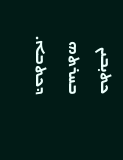ܟܬܝ̣ܒܝܢ ܒܚܪܬܗ ܕܟܬܒܐ.